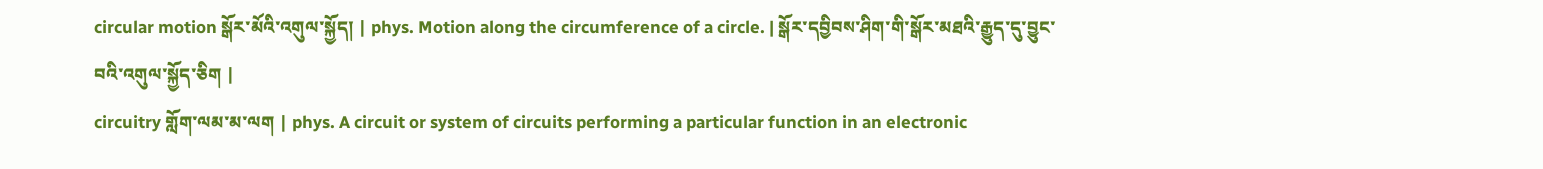circular motion སྒོར་མོའི་འགུལ་སྐྱོད། | phys. Motion along the circumference of a circle. | སྒོར་དབྱིབས་ཤིག་གི་སྒོར་མཐའི་རྒྱུད་དུ་བྱུང་བའི་འགུལ་སྐྱོད་ཅིག |
circuitry གློག་ལམ་མ་ལག | phys. A circuit or system of circuits performing a particular function in an electronic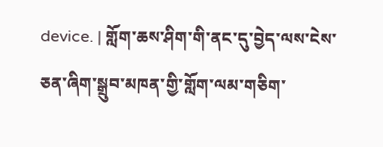device. | གློག་ཆས་ཤིག་གི་ནང་དུ་བྱེད་ལས་ངེས་ཅན་ཞིག་སྒྲུབ་མཁན་གྱི་གློག་ལམ་གཅིག་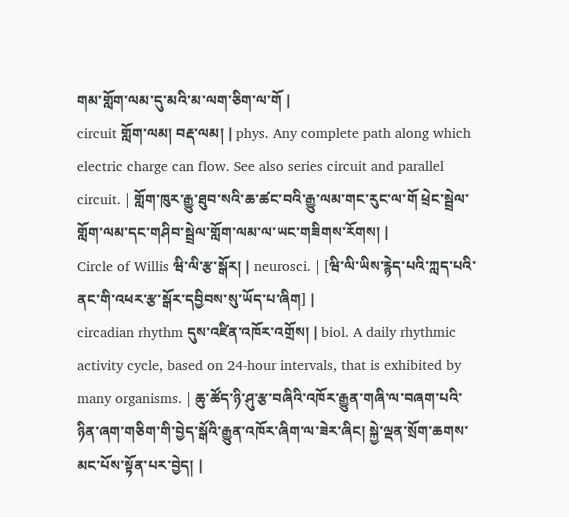གམ་གློག་ལམ་དུ་མའི་མ་ལག་ཅིག་ལ་གོ |
circuit གློག་ལམ། བརྡ་ལམ། | phys. Any complete path along which electric charge can flow. See also series circuit and parallel circuit. | གློག་ཁུར་རྒྱུ་ཐུབ་སའི་ཆ་ཚང་བའི་རྒྱུ་ལམ་གང་རུང་ལ་གོ ཕྲེང་སྦྲེལ་གློག་ལམ་དང་གཤིབ་སྦྲེལ་གློག་ལམ་ལ་ཡང་གཟིགས་རོགས། |
Circle of Willis ཝི་ལི་རྩ་སྒོར། | neurosci. | [ཝི་ལི་ཡིས་རྙེད་པའི་ཀླད་པའི་ནང་གི་འཕར་རྩ་སྒོར་དབྱིབས་སུ་ཡོད་པ་ཞིག] |
circadian rhythm དུས་འཛིན་འཁོར་འགྲོས། | biol. A daily rhythmic activity cycle, based on 24-hour intervals, that is exhibited by many organisms. | ཆུ་ཚོད་ཉི་ཤུ་རྩ་བཞིའི་འཁོར་རྒྱུན་གཞི་ལ་བཞག་པའི་ཉིན་ཞག་གཅིག་གི་བྱེད་སྒོའི་རྒྱུན་འཁོར་ཞིག་ལ་ཟེར་ཞིང། སྐྱེ་ལྡན་སྲོག་ཆགས་མང་པོས་སྟོན་པར་བྱེད། |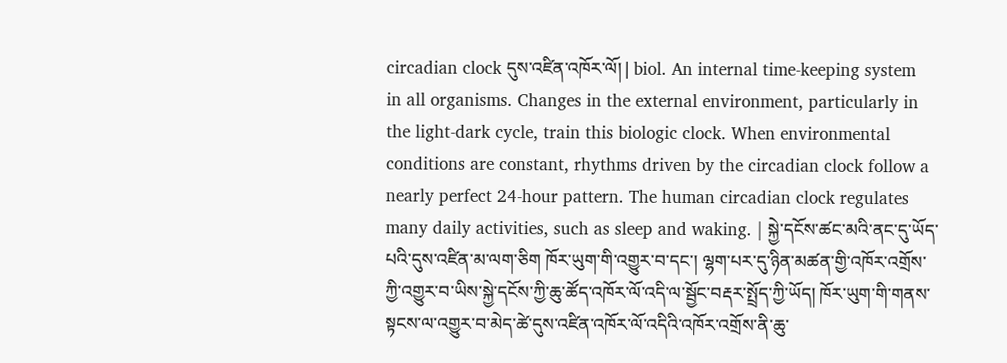circadian clock དུས་འཛིན་འཁོར་ལོ། | biol. An internal time-keeping system in all organisms. Changes in the external environment, particularly in the light-dark cycle, train this biologic clock. When environmental conditions are constant, rhythms driven by the circadian clock follow a nearly perfect 24-hour pattern. The human circadian clock regulates many daily activities, such as sleep and waking. | སྐྱེ་དངོས་ཚང་མའི་ནང་དུ་ཡོད་པའི་དུས་འཛིན་མ་ལག་ཅིག ཁོར་ཡུག་གི་འགྱུར་བ་དང་། ལྷག་པར་དུ་ཉིན་མཚན་གྱི་འཁོར་འགྲོས་ཀྱི་འགྱུར་བ་ཡིས་སྐྱེ་དངོས་ཀྱི་ཆུ་ཚོད་འཁོར་ལོ་འདི་ལ་སྦྱོང་བརྡར་སྤྲོད་ཀྱི་ཡོད། ཁོར་ཡུག་གི་གནས་སྟངས་ལ་འགྱུར་བ་མེད་ཚེ་དུས་འཛིན་འཁོར་ལོ་འདིའི་འཁོར་འགྲོས་ནི་ཆུ་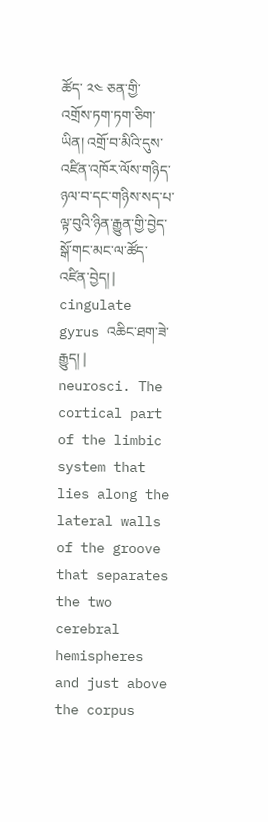ཚོད་ ༢༤ ཅན་གྱི་འགྲོས་ཏག་ཏག་ཅིག་ཡིན། འགྲོ་བ་མིའི་དུས་འཛིན་འཁོར་ལོས་གཉིད་ཉལ་བ་དང་གཉིས་སད་པ་ལྟ་བུའི་ཉིན་རྒྱུན་གྱི་བྱེད་སྒོ་གང་མང་ལ་ཚོད་འཛིན་བྱེད། |
cingulate gyrus འཆིང་ཐག་ཟེ་རྒྱུད། | neurosci. The cortical part of the limbic system that lies along the lateral walls of the groove that separates the two cerebral hemispheres and just above the corpus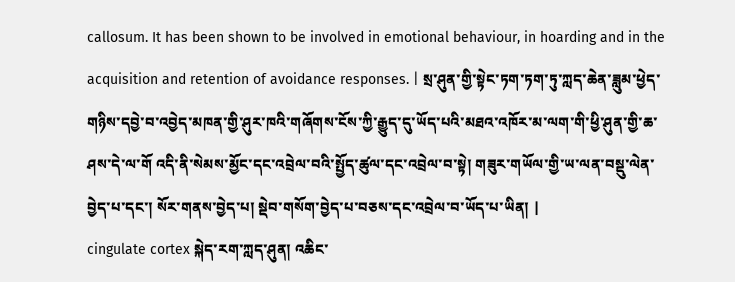callosum. It has been shown to be involved in emotional behaviour, in hoarding and in the acquisition and retention of avoidance responses. | སྲ་ཤུན་གྱི་སྟེང་ཏག་ཏག་ཏུ་ཀླད་ཆེན་ཟླུམ་ཕྱེད་གཉིས་དབྱེ་བ་འབྱེད་མཁན་གྱི་ཤུར་ཁའི་གཞོགས་ངོས་ཀྱི་རྒྱུད་དུ་ཡོད་པའི་མཐའ་འཁོར་མ་ལག་གི་ཕྱི་ཤུན་གྱི་ཆ་ཤས་དེ་ལ་གོ འདི་ནི་སེམས་མྱོང་དང་འབྲེལ་བའི་སྤྱོད་ཚུལ་དང་འབྲེལ་བ་སྟེ། གཟུར་གཡོལ་གྱི་ཡ་ལན་བསྡུ་ལེན་བྱེད་པ་དང་། སོར་གནས་བྱེད་པ། སྡེབ་གསོག་བྱེད་པ་བཅས་དང་འབྲེལ་བ་ཡོད་པ་ཡིན། |
cingulate cortex སྐེད་རག་ཀླད་ཤུན། འཆིང་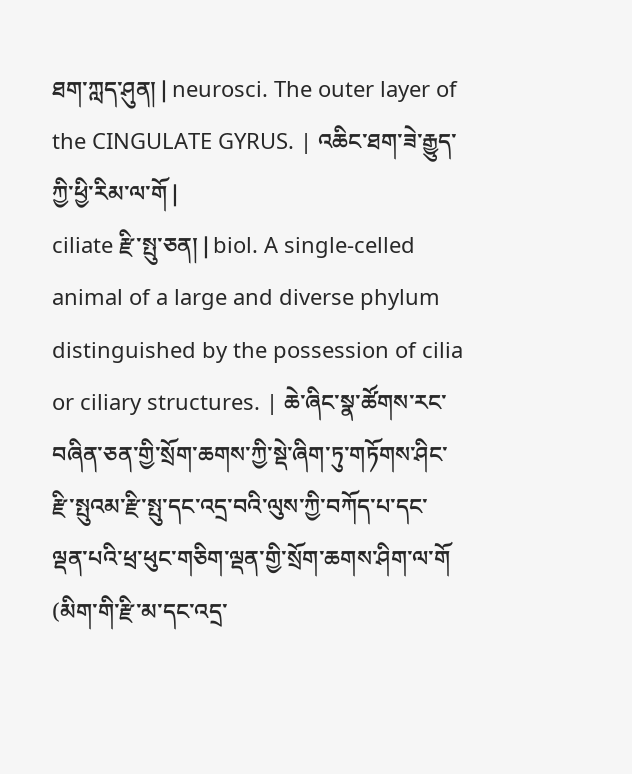ཐག་ཀླད་ཤུན། | neurosci. The outer layer of the CINGULATE GYRUS. | འཆིང་ཐག་ཟེ་རྒྱུད་ཀྱི་ཕྱི་རིམ་ལ་གོ |
ciliate རྫི་སྤུ་ཅན། | biol. A single-celled animal of a large and diverse phylum distinguished by the possession of cilia or ciliary structures. | ཆེ་ཞིང་སྣ་ཚོགས་རང་བཞིན་ཅན་གྱི་སྲོག་ཆགས་ཀྱི་སྡེ་ཞིག་ཏུ་གཏོགས་ཤིང་རྫི་སྤུའམ་རྫི་སྤུ་དང་འདྲ་བའི་ལུས་ཀྱི་བཀོད་པ་དང་ལྡན་པའི་ཕྲ་ཕུང་གཅིག་ལྡན་གྱི་སྲོག་ཆགས་ཤིག་ལ་གོ (མིག་གི་རྫི་མ་དང་འདྲ་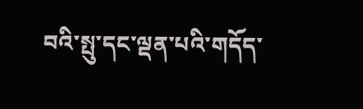བའི་སྤུ་དང་ལྡན་པའི་གདོད་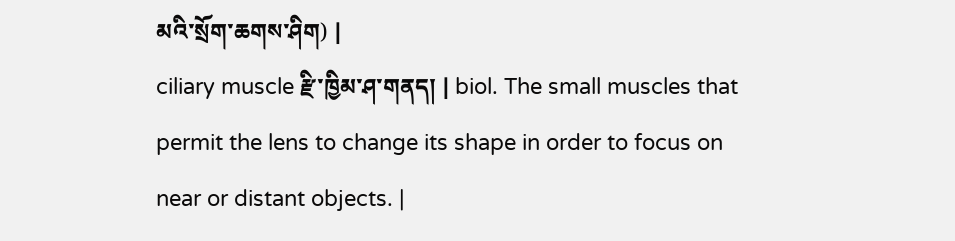མའི་སྲོག་ཆགས་ཤིག) |
ciliary muscle རྫི་ཁྱིམ་ཤ་གནད། | biol. The small muscles that permit the lens to change its shape in order to focus on near or distant objects. |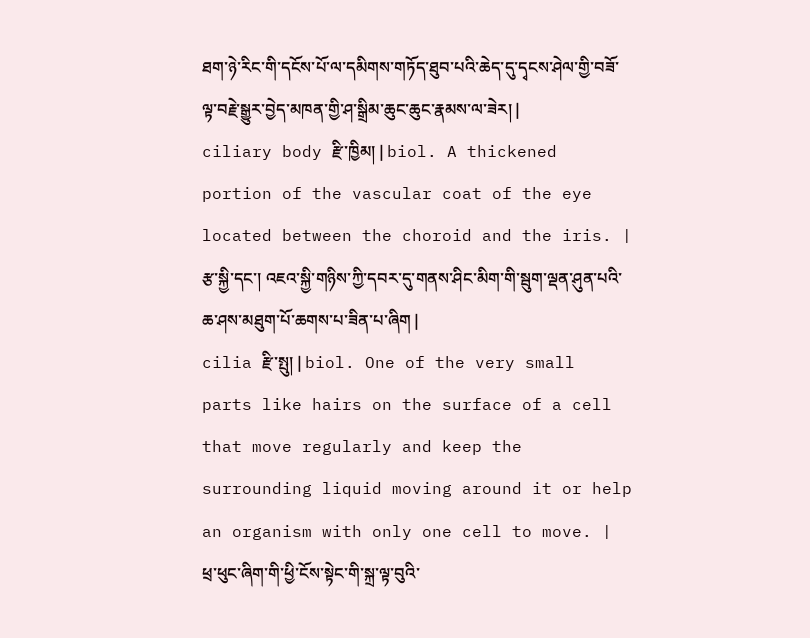ཐག་ཉེ་རིང་གི་དངོས་པོ་ལ་དམིགས་གཏོད་ཐུབ་པའི་ཆེད་དུ་དྭངས་ཤེལ་གྱི་བཟོ་ལྟ་བརྗེ་སྒྱུར་བྱེད་མཁན་གྱི་ཤ་སྒྲིམ་ཆུང་ཆུང་རྣམས་ལ་ཟེར། |
ciliary body རྫི་ཁྱིམ། | biol. A thickened portion of the vascular coat of the eye located between the choroid and the iris. | རྩ་སྐྱི་དང་། འཇའ་སྐྱི་གཉིས་ཀྱི་དབར་དུ་གནས་ཤིང་མིག་གི་སྦུག་ལྡན་ཤུན་པའི་ཆ་ཤས་མཐུག་པོ་ཆགས་པ་ཟིན་པ་ཞིག |
cilia རྫི་སྤུ། | biol. One of the very small parts like hairs on the surface of a cell that move regularly and keep the surrounding liquid moving around it or help an organism with only one cell to move. | ཕྲ་ཕུང་ཞིག་གི་ཕྱི་ངོས་སྟེང་གི་སྐྲ་ལྟ་བུའི་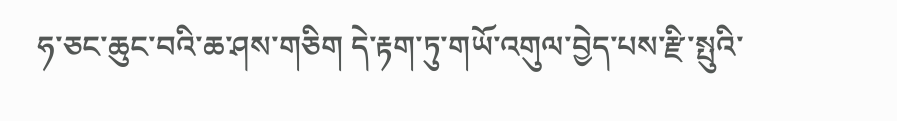ཧ་ཅང་ཆུང་བའི་ཆ་ཤས་གཅིག དེ་རྟག་ཏུ་གཡོ་འགུལ་བྱེད་པས་རྫི་སྤུའི་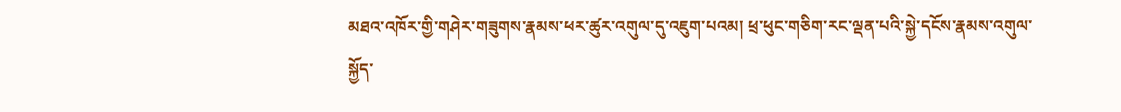མཐའ་འཁོར་གྱི་གཤེར་གཟུགས་རྣམས་ཕར་ཚུར་འགུལ་དུ་འཇུག་པའམ། ཕྲ་ཕུང་གཅིག་རང་ལྡན་པའི་སྐྱེ་དངོས་རྣམས་འགུལ་སྐྱོད་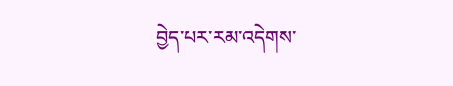བྱེད་པར་རམ་འདེགས་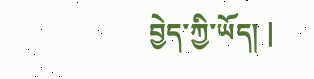བྱེད་ཀྱི་ཡོད། |